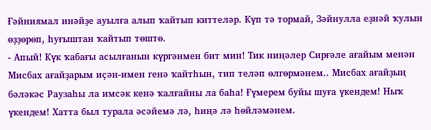Ғәйниямал инәйҙе ауылға алып ҡайтып киттеләр. Күп тә тормай, Зәйнулла еҙнәй ҡулын өҙҙөрөп, һуғыштан ҡайтып төштө.
- Апый! Күк ҡабағы асылғанын күргәнмен бит мин! Тик ниңәлер Сирғәле ағайым менән Мисбах ағайҙарым иҫән-имен генә ҡайтһын, тип теләп өлгөрмәнем.. Мисбах ағайҙың бәләкәс Раузаһы ла имсәк кенә ҡалғайны ла баһа! Ғүмерем буйы шуға үкендем! Ныҡ үкендем! Хатта был турала әсәйемә лә, һиңә лә һөйләмәнем.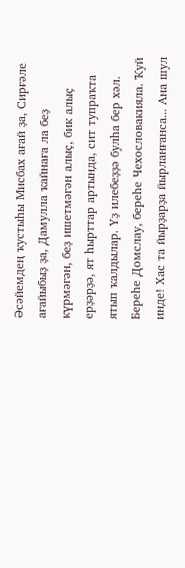Әсәйемдең ҡустыһы Мисбах ағай ҙа, Сирғәле ағайыбыҙ ҙа, Дамулла ҡайнаға ла беҙ күрмәгән, беҙ ишетмәгән алыҫ, бик алыҫ ерҙәрҙә, ят һырттар артында, сит тупраҡта ятып ҡалдылар. Үҙ илебеҙҙә булһа бер хәл. Береһе Домслау, береһе Чехословакияла. Ҡуй инде! Хас та йырҙарҙа йырланғанса... Ана шул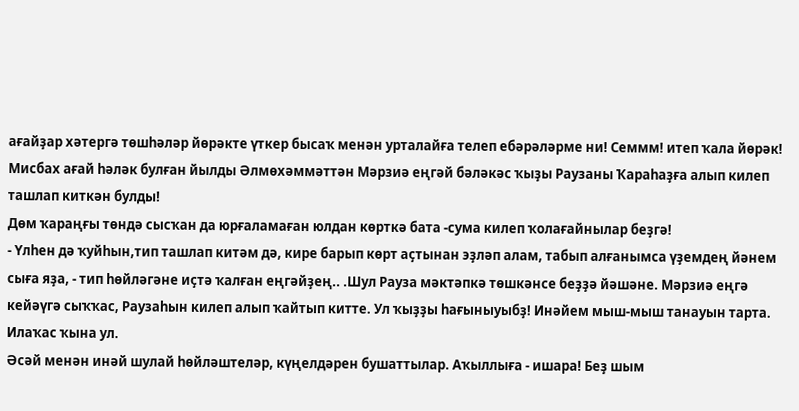ағайҙар хәтергә төшһәләр йөрәкте үткер бысаҡ менән урталайға телеп ебәрәләрме ни! Семмм! итеп ҡала йөрәк!
Мисбах ағай һәләк булған йылды Әлмөхәммәттән Мәрзиә еңгәй бәләкәс ҡыҙы Раузаны Ҡараһаҙға алып килеп ташлап киткән булды!
Дөм ҡараңғы төндә сысҡан да юрғаламаған юлдан көрткә бата -сума килеп ҡолағайнылар беҙгә!
- Үлһен дә ҡуйһын,тип ташлап китәм дә, кире барып көрт аҫтынан эҙләп алам, табып алғанымса үҙемдең йәнем сыға яҙа, - тип һөйләгәне иҫтә ҡалған еңгәйҙең.. .Шул Рауза мәктәпкә төшкәнсе беҙҙә йәшәне. Мәрзиә еңгә кейәүгә сыҡҡас, Раузаһын килеп алып ҡайтып китте. Ул ҡыҙҙы һағыныуыбҙ! Инәйем мыш-мыш танауын тарта. Илаҡас ҡына ул.
Әсәй менән инәй шулай һөйләштеләр, күңелдәрен бушаттылар. Аҡыллыға - ишара! Беҙ шым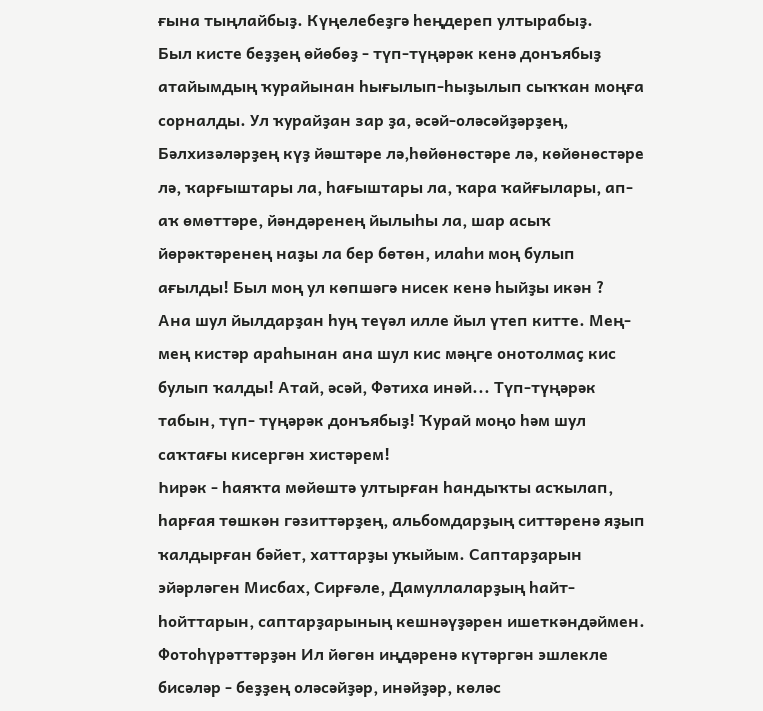ғына тыңлайбыҙ. Күңелебеҙгә һеңдереп ултырабыҙ.
Был кисте беҙҙең өйөбөҙ - түп-түңәрәк кенә донъябыҙ атайымдың ҡурайынан һығылып-һыҙылып сыҡҡан моңға сорналды. Ул ҡурайҙан зар ҙа, әсәй-оләсәйҙәрҙең, Бәлхизәләрҙең күҙ йәштәре лә,һөйөнөстәре лә, көйөнөстәре лә, ҡарғыштары ла, һағыштары ла, ҡара ҡайғылары, ап-аҡ өмөттәре, йәндәренең йылыһы ла, шар асыҡ йөрәктәренең наҙы ла бер бөтөн, илаһи моң булып ағылды! Был моң ул көпшәгә нисек кенә һыйҙы икән ?
Ана шул йылдарҙан һуң теүәл илле йыл үтеп китте. Мең-мең кистәр араһынан ана шул кис мәңге онотолмаҫ кис булып ҡалды! Атай, әсәй, Фәтиха инәй... Түп-түңәрәк табын, түп- түңәрәк донъябыҙ! Ҡурай моңо һәм шул саҡтағы кисергән хистәрем!
Һирәк - һаяҡта мөйөштә ултырған һандыҡты асҡылап, һарғая төшкән гәзиттәрҙең, альбомдарҙың ситтәренә яҙып ҡалдырған бәйет, хаттарҙы уҡыйым. Саптарҙарын эйәрләген Мисбах, Сирғәле, Дамуллаларҙың һайт-һойттарын, саптарҙарының кешнәүҙәрен ишеткәндәймен.
Фотоһүрәттәрҙән Ил йөгөн иңдәренә күтәргән эшлекле бисәләр - беҙҙең оләсәйҙәр, инәйҙәр, көләс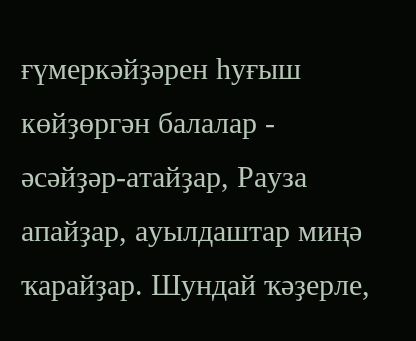ғүмеркәйҙәрен һуғыш көйҙөргән балалар - әсәйҙәр-атайҙар, Рауза апайҙар, ауылдаштар миңә ҡарайҙар. Шундай ҡәҙерле,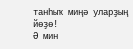танһыҡ миңә уларҙың йөҙө!
Ә мин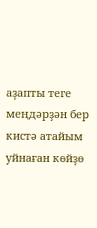аҙапты теге меңдәрҙән бер кистә атайым уйнаған көйҙө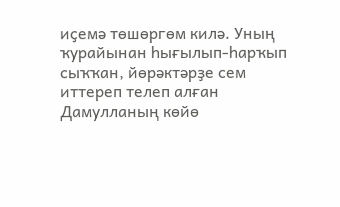иҫемә төшөргөм килә. Уның ҡурайынан һығылып-һарҡып сыҡҡан, йөрәктәрҙе сем иттереп телеп алған Дамулланың көйө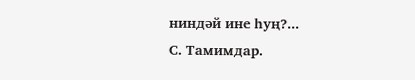ниндәй ине һуң?...
С. Тамимдар.